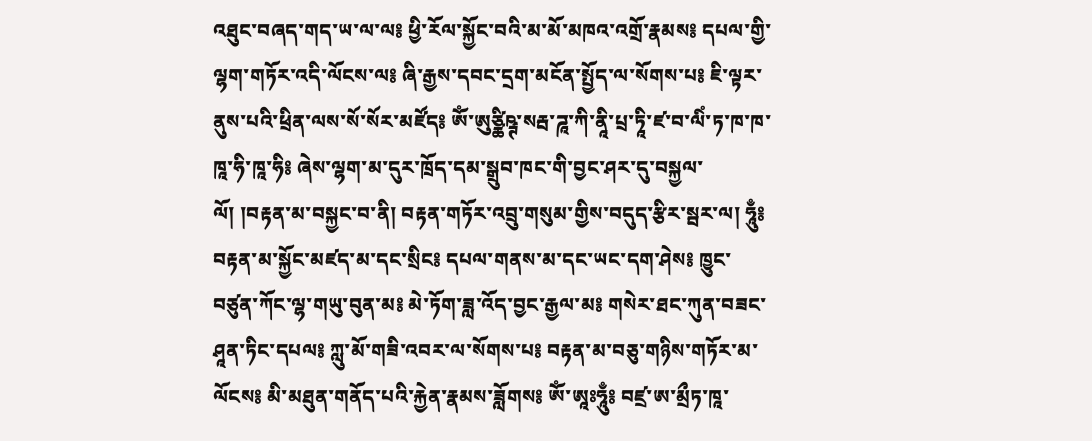འཐུང་བཞད་གད་ཡ་ལ་ལ༔ ཕྱི་རོལ་སྐྱོང་བའི་མ་མོ་མཁའ་འགྲོ་རྣམས༔ དཔལ་གྱི་ལྷག་གཏོར་འདི་ལོངས་ལ༔ ཞི་རྒྱས་དབང་དྲག་མངོན་སྤྱོད་ལ་སོགས་པ༔ ཇི་ལྟར་ནུས་པའི་ཕྲིན་ལས་སོ་སོར་མཛོད༔ ཨོཾ་ཨུཙྪིཥྚ་སརྦ་ཌཱ་ཀི་ནཱི་པྲ་ཏཱི་ཛ་བ་ལིཾ་ཏ་ཁ་ཁ་ཁཱ་ཧི་ཁཱ་ཧི༔ ཞེས་ལྷག་མ་དུར་ཁྲོད་དམ་སྒྲུབ་ཁང་གི་བྱང་ཤར་དུ་བསྐྱལ་ལོ། །བརྟན་མ་བསྐྱང་བ་ནི། བརྟན་གཏོར་འབྲུ་གསུམ་གྱིས་བདུད་རྩིར་སྦར་ལ། ཧཱུྃ༔ བརྟན་མ་སྐྱོང་མཛད་མ་དང་སྲིང༔ དཔལ་གནས་མ་དང་ཡང་དག་ཤེས༔ ཁྱུང་བཙུན་ཀོང་ལྷ་གཡུ་བུན་མ༔ མེ་ཏོག་ཟླ་འོད་བྱང་རྒྱལ་མ༔ གསེར་ཐང་ཀུན་བཟང་ཤཱན་ཏིང་དཔལ༔ ཀླུ་མོ་གཟི་འབར་ལ་སོགས་པ༔ བརྟན་མ་བཅུ་གཉིས་གཏོར་མ་ལོངས༔ མི་མཐུན་གནོད་པའི་རྐྱེན་རྣམས་ཟློགས༔ ཨོཾ་ཨཱཿཧཱུྃ༔ བཛྲ་ཨ་མྲྀཏ་ཁཱ་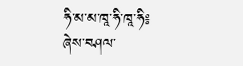ཧི་མ་མ་ཁཱ་ཧི་ཁཱ་ཧི༔ ཞེས་བཤལ་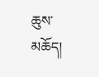ཆུས་མཆོད།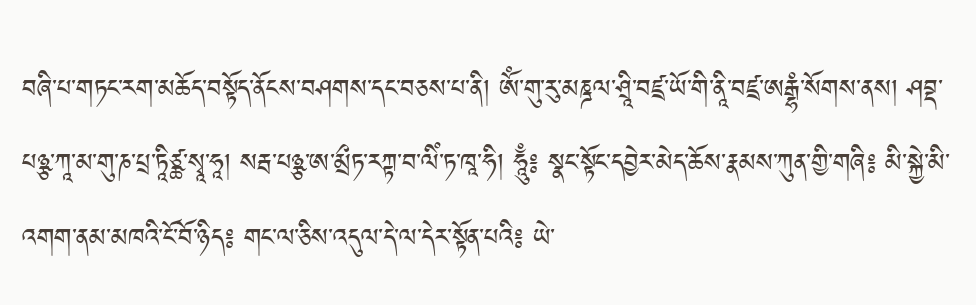བཞི་པ་གཏང་རག་མཆོད་བསྟོད་ནོངས་བཤགས་དང་བཅས་པ་ནི། ཨོཾ་གུ་རུ་མཎྜལ་ཤྲཱི་བཛྲ་ཡོ་གི་ནཱི་བཛྲ་ཨརྒྷཾ་སོགས་ནས། ཤབྡ་པཉྩ་ཀཱ་མ་གུ་ཎ་པྲ་ཏཱིཙྪ་སྭཱ་ཧཱ། སརྦ་པཉྩ་ཨ་མྲྀཏ་རཀྟ་བ་ལིཾ་ཏ་ཁཱ་ཧི། ཧཱུྃ༔ སྣང་སྟོང་དབྱེར་མེད་ཆོས་རྣམས་ཀུན་གྱི་གཞི༔ མི་སྐྱེ་མི་འགག་ནམ་མཁའི་ངོ་བོ་ཉིད༔ གང་ལ་ཅིས་འདུལ་དེ་ལ་དེར་སྟོན་པའི༔ ཡེ་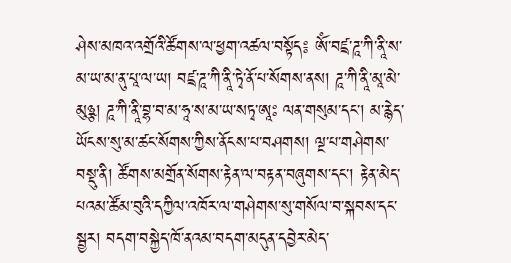ཤེས་མཁའ་འགྲོའི་ཚོགས་ལ་ཕྱག་འཚལ་བསྟོད༔ ཨོཾ་བཛྲ་ཌཱ་ཀི་ནཱི་ས་མ་ཡ་མ་ནུ་པཱ་ལ་ཡ། བཛྲ་ཌཱ་ཀི་ནཱི་ཏྭེ་ནོ་པ་སོགས་ནས། ཌཱ་ཀི་ནཱི་མཱ་མེ་མུཉྩ། ཌཱ་ཀི་ནཱི་བྷ་བ་མ་ཧཱ་ས་མ་ཡ་སཏྭ་ཨཱཿ ལན་གསུམ་དང་། མ་རྙེད་ཡོངས་སུ་མ་ཚང་སོགས་ཀྱིས་ནོངས་པ་བཤགས། ལྔ་པ་གཤེགས་བསྡུ་ནི། ཚོགས་མགྲོན་སོགས་རྟེན་ལ་བརྟན་བཞུགས་དང་། རྟེན་མེད་པའམ་ཚོམ་བུའི་དཀྱིལ་འཁོར་ལ་གཤེགས་སུ་གསོལ་བ་སྐབས་དང་སྦྱར། བདག་བསྐྱེད་ཁོ་ནའམ་བདག་མདུན་དབྱེར་མེད་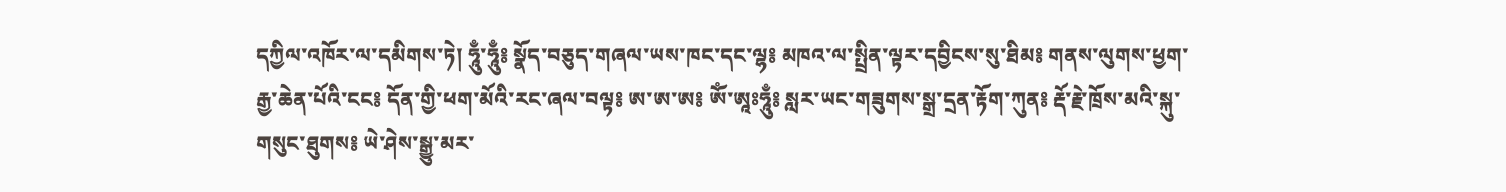དཀྱིལ་འཁོར་ལ་དམིགས་ཏེ། ཧཱུྃ་ཧཱུྃ༔ སྣོད་བཅུད་གཞལ་ཡས་ཁང་དང་ལྷ༔ མཁའ་ལ་སྤྲིན་ལྟར་དབྱིངས་སུ་ཐིམ༔ གནས་ལུགས་ཕྱག་རྒྱ་ཆེན་པོའི་ངང༔ དོན་གྱི་ཕག་མོའི་རང་ཞལ་བལྟ༔ ཨ་ཨ་ཨ༔ ཨོཾ་ཨཱཿཧཱུྃ༔ སླར་ཡང་གཟུགས་སྒྲ་དྲན་རྟོག་ཀུན༔ རྡོ་རྗེ་ཁྲོས་མའི་སྐུ་གསུང་ཐུགས༔ ཡེ་ཤེས་སྒྱུ་མར་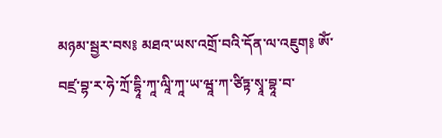མཉམ་སྦྱར་བས༔ མཐའ་ཡས་འགྲོ་བའི་དོན་ལ་འཇུག༔ ཨོཾ་བཛྲ་བྷ་ར་ཧེ་ཀྲོ་དྷཱི་ཀཱ་ལཱི་ཀཱ་ཡ་ཝཱ་ཀ་ཙིཏྟ་སྭཱ་བྷཱ་བ་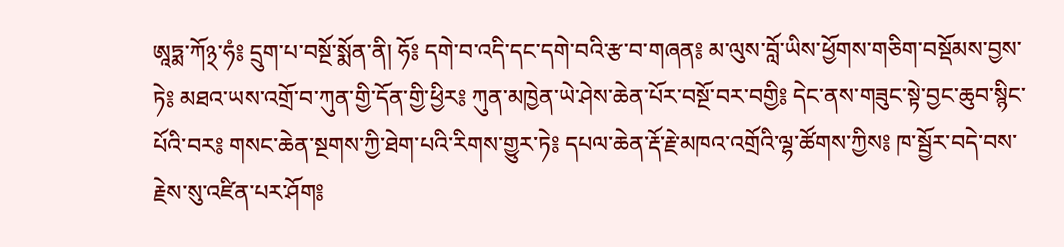ཨཱཏྨ་ཀོ྅་ཧཾ༔ དྲུག་པ་བསྔོ་སྨོན་ནི། ཧོ༔ དགེ་བ་འདི་དང་དགེ་བའི་རྩ་བ་གཞན༔ མ་ལུས་བློ་ཡིས་ཕྱོགས་གཅིག་བསྡོམས་བྱས་ཏེ༔ མཐའ་ཡས་འགྲོ་བ་ཀུན་གྱི་དོན་གྱི་ཕྱིར༔ ཀུན་མཁྱེན་ཡེ་ཤེས་ཆེན་པོར་བསྔོ་བར་བགྱི༔ དེང་ནས་གཟུང་སྟེ་བྱང་ཆུབ་སྙིང་པོའི་བར༔ གསང་ཆེན་སྔགས་ཀྱི་ཐེག་པའི་རིགས་གྱུར་ཏེ༔ དཔལ་ཆེན་རྡོ་རྗེ་མཁའ་འགྲོའི་ལྷ་ཚོགས་ཀྱིས༔ ཁ་སྦྱོར་བདེ་བས་རྗེས་སུ་འཛིན་པར་ཤོག༔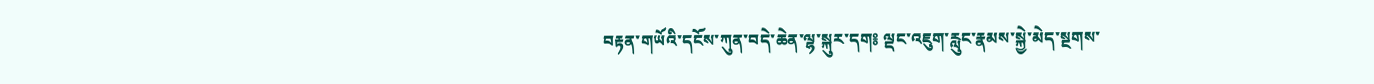བརྟན་གཡོའི་དངོས་ཀུན་བདེ་ཆེན་ལྷ་སྐུར་དག༔ ལྡང་འཇུག་རླུང་རྣམས་སྐྱེ་མེད་སྔགས་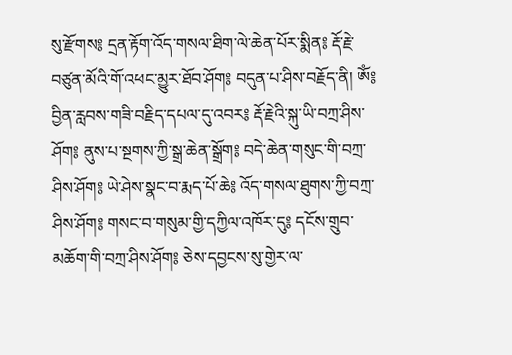སུ་རྫོགས༔ དྲན་རྟོག་འོད་གསལ་ཐིག་ལེ་ཆེན་པོར་སྨིན༔ རྡོ་རྗེ་བཙུན་མོའི་གོ་འཕང་མྱུར་ཐོབ་ཤོག༔ བདུན་པ་ཤིས་བརྗོད་ནི། ཨོཾ༔ བྱིན་རླབས་གཟི་བརྗིད་དཔལ་དུ་འབར༔ རྡོ་རྗེའི་སྐུ་ཡི་བཀྲ་ཤིས་ཤོག༔ ནུས་པ་སྔགས་ཀྱི་སྒྲ་ཆེན་སྒྲོག༔ བདེ་ཆེན་གསུང་གི་བཀྲ་ཤིས་ཤོག༔ ཡེ་ཤེས་སྣང་བ་རྨད་པོ་ཆེ༔ འོད་གསལ་ཐུགས་ཀྱི་བཀྲ་ཤིས་ཤོག༔ གསང་བ་གསུམ་གྱི་དཀྱིལ་འཁོར་དུ༔ དངོས་གྲུབ་མཆོག་གི་བཀྲ་ཤིས་ཤོག༔ ཅེས་དབྱངས་སུ་གྱེར་ལ་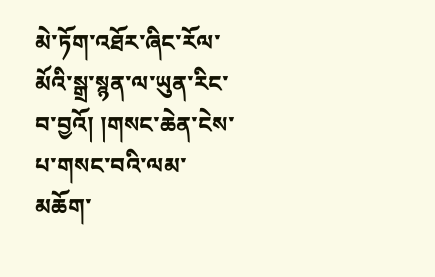མེ་ཏོག་འཐོར་ཞིང་རོལ་མོའི་སྒྲ་སྙན་ལ་ཡུན་རིང་བ་བྱའོ། །གསང་ཆེན་ངེས་པ་གསང་བའི་ལམ་མཆོག་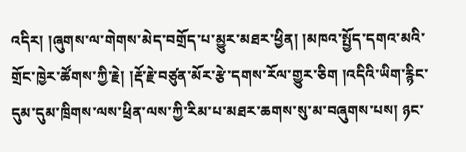འདིར། །ཞུགས་ལ་གེགས་མེད་བགྲོད་པ་མྱུར་མཐར་ཕྱིན། །མཁའ་སྤྱོད་དགའ་མའི་གྲོང་ཁྱེར་ཚོགས་ཀྱི་རྗེ། །རྡོ་རྗེ་བཙུན་མོར་རྩེ་དགས་རོལ་གྱུར་ཅིག །འདིའི་ཡིག་རྙིང་དུམ་དུམ་ཁྲིགས་ལས་ཕྲིན་ལས་ཀྱི་རིམ་པ་མཐར་ཆགས་སུ་མ་བཞུགས་པས། ཉང་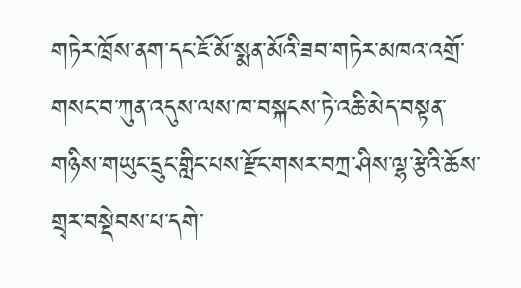གཏེར་ཁྲོས་ནག་དང་ཇོ་མོ་སྨན་མོའི་ཟབ་གཏེར་མཁའ་འགྲོ་གསང་བ་ཀུན་འདུས་ལས་ཁ་བསྐངས་ཏེ་འཆི་མེད་བསྟན་གཉིས་གཡུང་དྲུང་གླིང་པས་རྫོང་གསར་བཀྲ་ཤིས་ལྷ་རྩེའི་ཆོས་གྲྭར་བསྡེབས་པ་དགེ་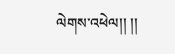ལེགས་འཕེལ།། །།